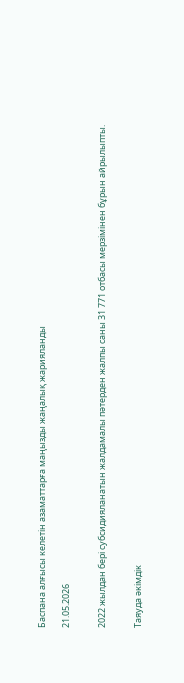Баспана алғысы келетін азаматтарға маңызды жаңалық жарияланды

21.05.2026


2022 жылдан бері субсидияланатын жалдамалы пәтерден жалпы саны 31 771 отбасы мерзімінен бұрын айрылыпты.


Таяуда әкімдік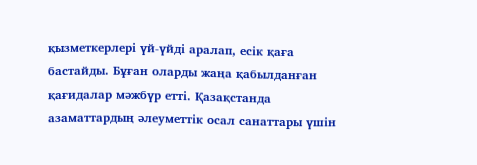қызметкерлері үй-үйді аралап, есік қаға бастайды. Бұған оларды жаңа қабылданған қағидалар мәжбүр етті. Қазақстанда азаматтардың әлеуметтік осал санаттары үшін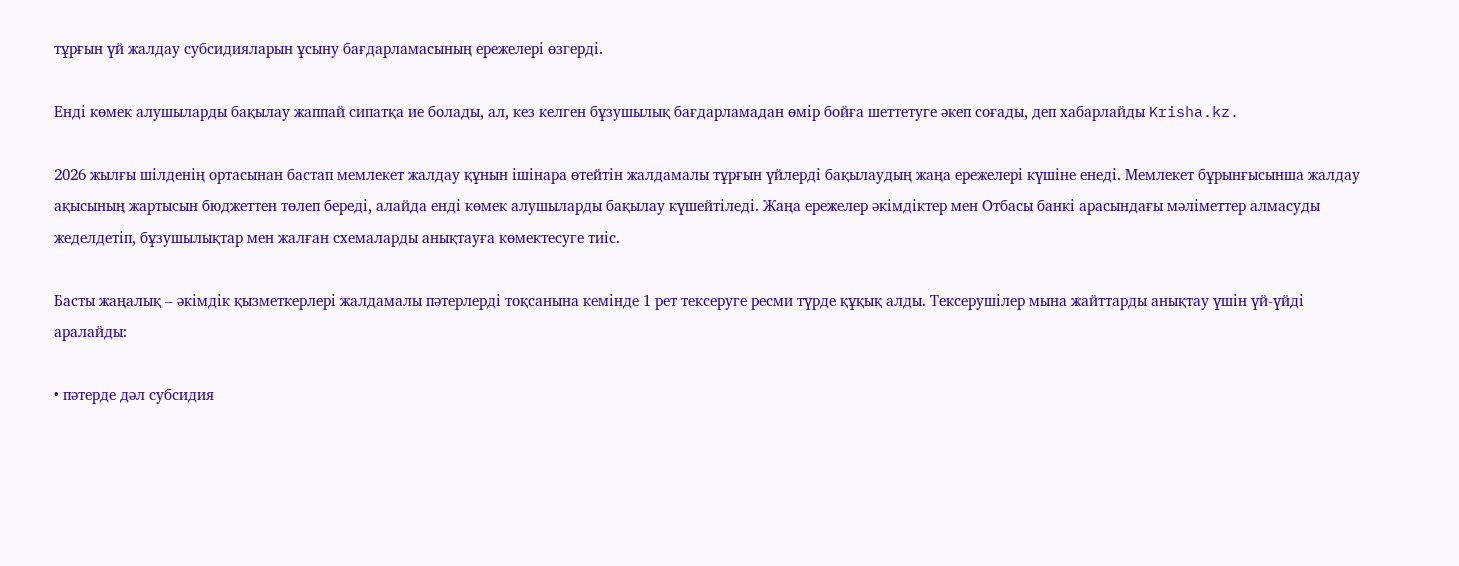тұрғын үй жалдау субсидияларын ұсыну бағдарламасының ережелері өзгерді.

Енді көмек алушыларды бақылау жаппай сипатқа ие болады, ал, кез келген бұзушылық бағдарламадан өмір бойға шеттетуге әкеп соғады, деп хабарлайды Krisha.kz.

2026 жылғы шілденің ортасынан бастап мемлекет жалдау құнын ішінара өтейтін жалдамалы тұрғын үйлерді бақылаудың жаңа ережелері күшіне енеді. Мемлекет бұрынғысынша жалдау ақысының жартысын бюджеттен төлеп береді, алайда енді көмек алушыларды бақылау күшейтіледі. Жаңа ережелер әкімдіктер мен Отбасы банкі арасындағы мәліметтер алмасуды жеделдетіп, бұзушылықтар мен жалған схемаларды анықтауға көмектесуге тиіс.

Басты жаңалық – әкімдік қызметкерлері жалдамалы пәтерлерді тоқсанына кемінде 1 рет тексеруге ресми түрде құқық алды. Тексерушілер мына жайттарды анықтау үшін үй-үйді аралайды:

• пәтерде дәл субсидия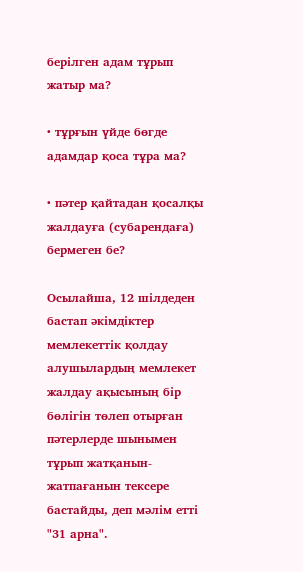берілген адам тұрып жатыр ма?

• тұрғын үйде бөгде адамдар қоса тұра ма?

• пәтер қайтадан қосалқы жалдауға (субарендаға) бермеген бе?

Осылайша, 12 шілдеден бастап әкімдіктер мемлекеттік қолдау алушылардың мемлекет жалдау ақысының бір бөлігін төлеп отырған пәтерлерде шынымен тұрып жатқанын-жатпағанын тексере бастайды, деп мәлім етті "31 арна".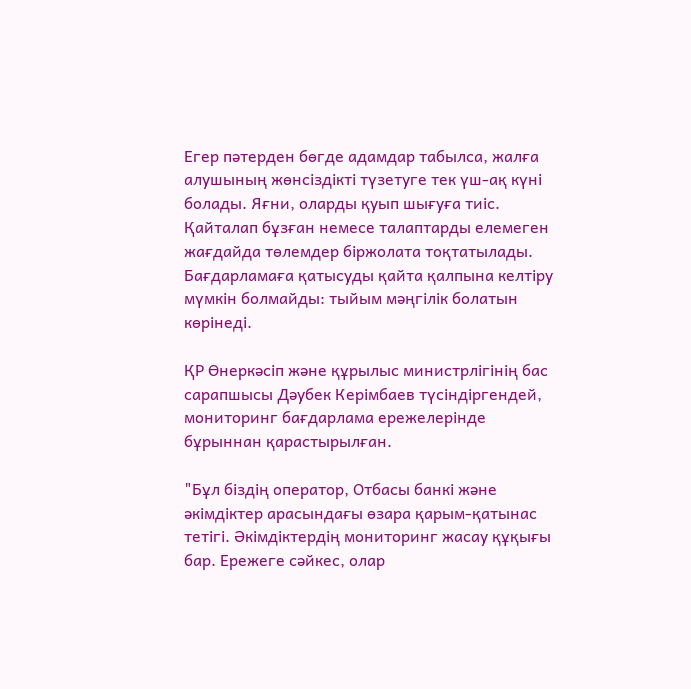Егер пәтерден бөгде адамдар табылса, жалға алушының жөнсіздікті түзетуге тек үш-ақ күні болады. Яғни, оларды қуып шығуға тиіс. Қайталап бұзған немесе талаптарды елемеген жағдайда төлемдер біржолата тоқтатылады. Бағдарламаға қатысуды қайта қалпына келтіру мүмкін болмайды: тыйым мәңгілік болатын көрінеді.

ҚР Өнеркәсіп және құрылыс министрлігінің бас сарапшысы Дәубек Керімбаев түсіндіргендей, мониторинг бағдарлама ережелерінде бұрыннан қарастырылған.

"Бұл біздің оператор, Отбасы банкі және әкімдіктер арасындағы өзара қарым-қатынас тетігі. Әкімдіктердің мониторинг жасау құқығы бар. Ережеге сәйкес, олар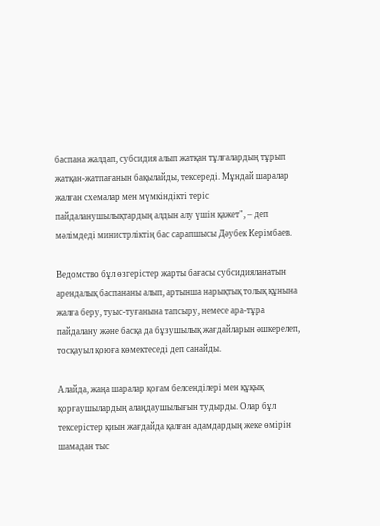баспана жалдап, субсидия алып жатқан тұлғалардың тұрып жатқан-жатпағанын бақылайды, тексереді. Мұндай шаралар жалған схемалар мен мүмкіндікті теріс пайдаланушылықтардың алдын алу үшін қажет", – деп мәлімдеді министрліктің бас сарапшысы Дәубек Керімбаев.

Ведомство бұл өзгерістер жарты бағасы субсидияланатын арендалық баспананы алып, артынша нарықтық толық құнына жалға беру, туыс-туғанына тапсыру, немесе ара-тұра пайдалану және басқа да бұзушылық жағдайларын әшкерелеп, тосқауыл қоюға көмектеседі деп санайды.

Алайда, жаңа шаралар қоғам белсенділері мен құқық қорғаушылардың алаңдаушылығын тудырды. Олар бұл тексерістер қиын жағдайда қалған адамдардың жеке өмірін шамадан тыс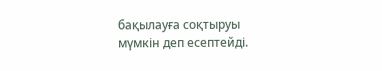бақылауға соқтыруы мүмкін деп есептейді.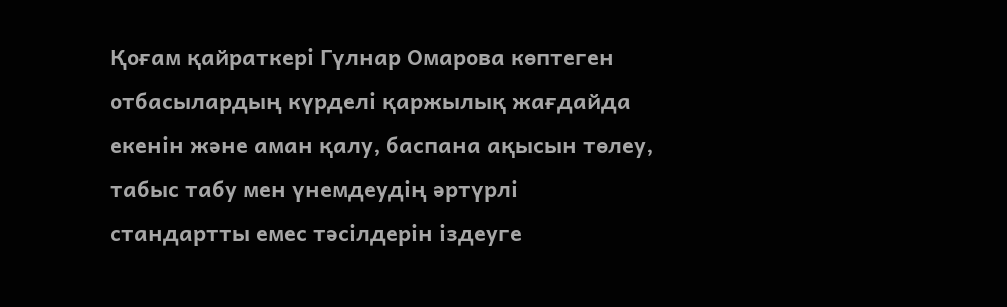Қоғам қайраткері Гүлнар Омарова көптеген отбасылардың күрделі қаржылық жағдайда екенін және аман қалу, баспана ақысын төлеу, табыс табу мен үнемдеудің әртүрлі стандартты емес тәсілдерін іздеуге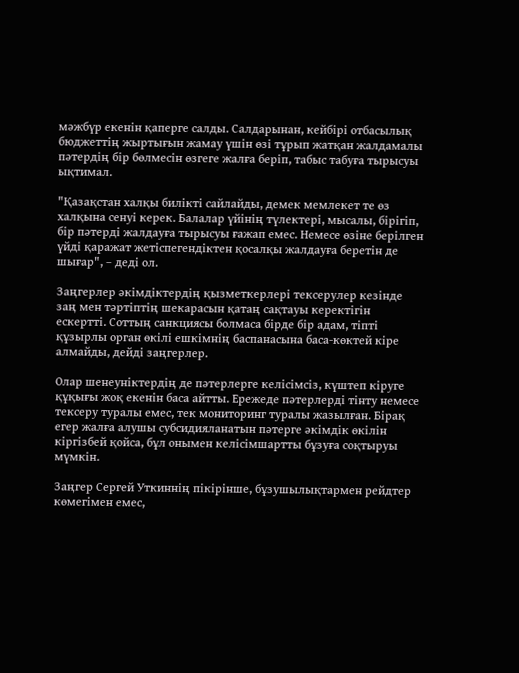мәжбүр екенін қаперге салды. Салдарынан, кейбірі отбасылық бюджеттің жыртығын жамау үшін өзі тұрып жатқан жалдамалы пәтердің бір бөлмесін өзгеге жалға беріп, табыс табуға тырысуы ықтимал.

"Қазақстан халқы билікті сайлайды, демек мемлекет те өз халқына сенуі керек. Балалар үйінің түлектері, мысалы, бірігіп, бір пәтерді жалдауға тырысуы ғажап емес. Немесе өзіне берілген үйді қаражат жетіспегендіктен қосалқы жалдауға беретін де шығар", – деді ол.

Заңгерлер әкімдіктердің қызметкерлері тексерулер кезінде заң мен тәртіптің шекарасын қатаң сақтауы керектігін ескертті. Соттың санкциясы болмаса бірде бір адам, тіпті құзырлы орган өкілі ешкімнің баспанасына баса-көктей кіре алмайды, дейді заңгерлер.

Олар шенеуніктердің де пәтерлерге келісімсіз, күштеп кіруге құқығы жоқ екенін баса айтты. Ережеде пәтерлерді тінту немесе тексеру туралы емес, тек мониторинг туралы жазылған. Бірақ егер жалға алушы субсидияланатын пәтерге әкімдік өкілін кіргізбей қойса, бұл онымен келісімшартты бұзуға соқтыруы мүмкін.

Заңгер Сергей Уткиннің пікірінше, бұзушылықтармен рейдтер көмегімен емес,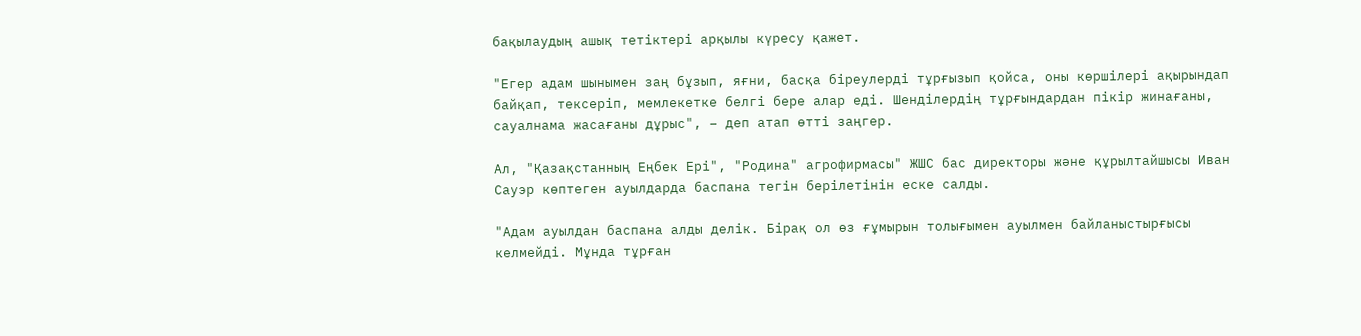бақылаудың ашық тетіктері арқылы күресу қажет.

"Егер адам шынымен заң бұзып, яғни, басқа біреулерді тұрғызып қойса, оны көршілері ақырындап байқап, тексеріп, мемлекетке белгі бере алар еді. Шенділердің тұрғындардан пікір жинағаны, сауалнама жасағаны дұрыс", – деп атап өтті заңгер.

Ал, "Қазақстанның Еңбек Ері", "Родина" агрофирмасы" ЖШС бас директоры және құрылтайшысы Иван Сауэр көптеген ауылдарда баспана тегін берілетінін еске салды.

"Адам ауылдан баспана алды делік. Бірақ ол өз ғұмырын толығымен ауылмен байланыстырғысы келмейді. Мұнда тұрған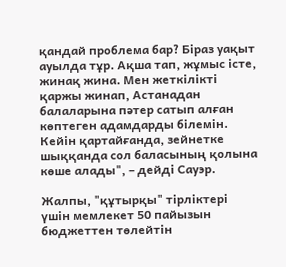қандай проблема бар? Біраз уақыт ауылда тұр. Ақша тап, жұмыс істе, жинақ жина. Мен жеткілікті қаржы жинап, Астанадан балаларына пәтер сатып алған көптеген адамдарды білемін. Кейін қартайғанда, зейнетке шыққанда сол баласының қолына көше алады", – дейді Сауэр.

Жалпы, "құтырқы" тірліктері үшін мемлекет 50 пайызын бюджеттен төлейтін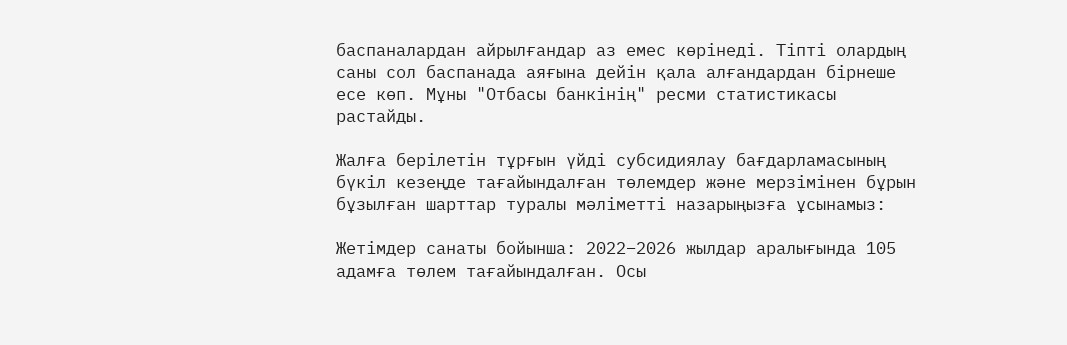баспаналардан айрылғандар аз емес көрінеді. Тіпті олардың саны сол баспанада аяғына дейін қала алғандардан бірнеше есе көп. Мұны "Отбасы банкінің" ресми статистикасы растайды.

Жалға берілетін тұрғын үйді субсидиялау бағдарламасының бүкіл кезеңде тағайындалған төлемдер және мерзімінен бұрын бұзылған шарттар туралы мәліметті назарыңызға ұсынамыз:

Жетімдер санаты бойынша: 2022–2026 жылдар аралығында 105 адамға төлем тағайындалған. Осы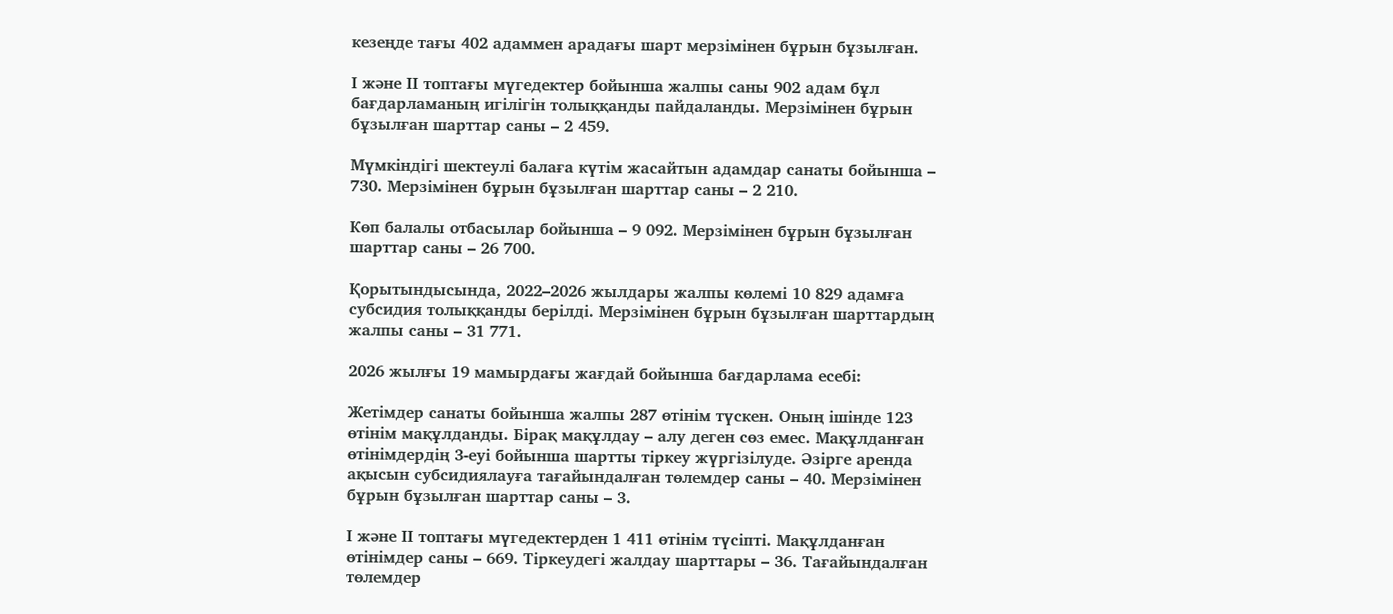кезеңде тағы 402 адаммен арадағы шарт мерзімінен бұрын бұзылған.

І және ІІ топтағы мүгедектер бойынша жалпы саны 902 адам бұл бағдарламаның игілігін толыққанды пайдаланды. Мерзімінен бұрын бұзылған шарттар саны – 2 459.

Мүмкіндігі шектеулі балаға күтім жасайтын адамдар санаты бойынша – 730. Мерзімінен бұрын бұзылған шарттар саны – 2 210.

Көп балалы отбасылар бойынша – 9 092. Мерзімінен бұрын бұзылған шарттар саны – 26 700.

Қорытындысында, 2022–2026 жылдары жалпы көлемі 10 829 адамға субсидия толыққанды берілді. Мерзімінен бұрын бұзылған шарттардың жалпы саны – 31 771.

2026 жылғы 19 мамырдағы жағдай бойынша бағдарлама есебі:

Жетімдер санаты бойынша жалпы 287 өтінім түскен. Оның ішінде 123 өтінім мақұлданды. Бірақ мақұлдау – алу деген сөз емес. Мақұлданған өтінімдердің 3-еуі бойынша шартты тіркеу жүргізілуде. Әзірге аренда ақысын субсидиялауға тағайындалған төлемдер саны – 40. Мерзімінен бұрын бұзылған шарттар саны – 3.

І және ІІ топтағы мүгедектерден 1 411 өтінім түсіпті. Мақұлданған өтінімдер саны – 669. Тіркеудегі жалдау шарттары – 36. Тағайындалған төлемдер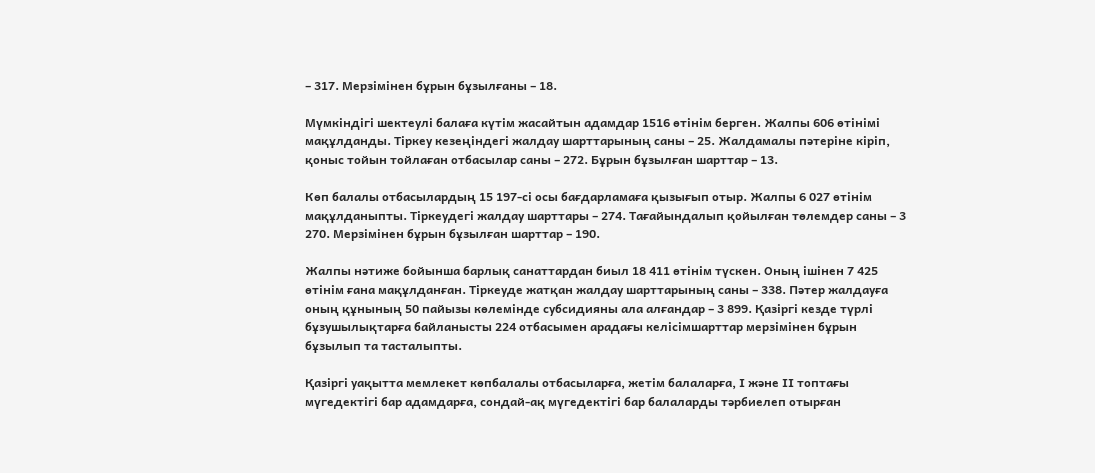– 317. Мерзімінен бұрын бұзылғаны – 18.

Мүмкіндігі шектеулі балаға күтім жасайтын адамдар 1516 өтінім берген. Жалпы 606 өтінімі мақұлданды. Тіркеу кезеңіндегі жалдау шарттарының саны – 25. Жалдамалы пәтеріне кіріп, қоныс тойын тойлаған отбасылар саны – 272. Бұрын бұзылған шарттар – 13.

Көп балалы отбасылардың 15 197-сі осы бағдарламаға қызығып отыр. Жалпы 6 027 өтінім мақұлданыпты. Тіркеудегі жалдау шарттары – 274. Тағайындалып қойылған төлемдер саны – 3 270. Мерзімінен бұрын бұзылған шарттар – 190.

Жалпы нәтиже бойынша барлық санаттардан биыл 18 411 өтінім түскен. Оның ішінен 7 425 өтінім ғана мақұлданған. Тіркеуде жатқан жалдау шарттарының саны – 338. Пәтер жалдауға оның құнының 50 пайызы көлемінде субсидияны ала алғандар – 3 899. Қазіргі кезде түрлі бұзушылықтарға байланысты 224 отбасымен арадағы келісімшарттар мерзімінен бұрын бұзылып та тасталыпты.

Қазіргі уақытта мемлекет көпбалалы отбасыларға, жетім балаларға, І және ІІ топтағы мүгедектігі бар адамдарға, сондай-ақ мүгедектігі бар балаларды тәрбиелеп отырған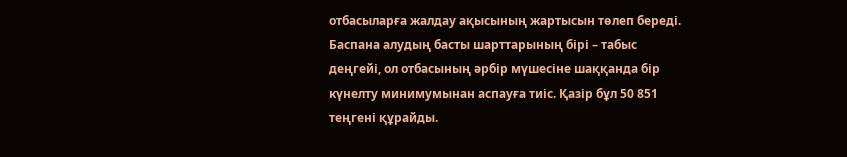отбасыларға жалдау ақысының жартысын төлеп береді. Баспана алудың басты шарттарының бірі – табыс деңгейі, ол отбасының әрбір мүшесіне шаққанда бір күнелту минимумынан аспауға тиіс. Қазір бұл 50 851 теңгені құрайды.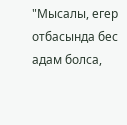"Мысалы, егер отбасында бес адам болса,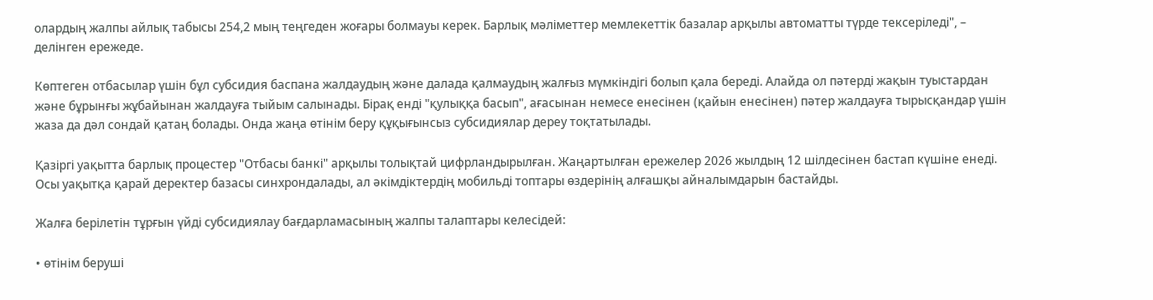олардың жалпы айлық табысы 254,2 мың теңгеден жоғары болмауы керек. Барлық мәліметтер мемлекеттік базалар арқылы автоматты түрде тексеріледі", – делінген ережеде.

Көптеген отбасылар үшін бұл субсидия баспана жалдаудың және далада қалмаудың жалғыз мүмкіндігі болып қала береді. Алайда ол пәтерді жақын туыстардан және бұрынғы жұбайынан жалдауға тыйым салынады. Бірақ енді "қулыққа басып", ағасынан немесе енесінен (қайын енесінен) пәтер жалдауға тырысқандар үшін жаза да дәл сондай қатаң болады. Онда жаңа өтінім беру құқығынсыз субсидиялар дереу тоқтатылады.

Қазіргі уақытта барлық процестер "Отбасы банкі" арқылы толықтай цифрландырылған. Жаңартылған ережелер 2026 жылдың 12 шілдесінен бастап күшіне енеді. Осы уақытқа қарай деректер базасы синхрондалады, ал әкімдіктердің мобильді топтары өздерінің алғашқы айналымдарын бастайды.

Жалға берілетін тұрғын үйді субсидиялау бағдарламасының жалпы талаптары келесідей:

• өтінім беруші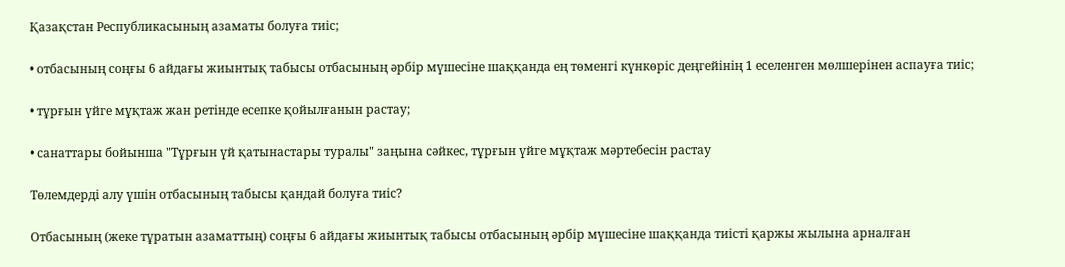Қазақстан Республикасының азаматы болуға тиіс;

• отбасының соңғы 6 айдағы жиынтық табысы отбасының әрбір мүшесіне шаққанда ең төменгі күнкөріс деңгейінің 1 еселенген мөлшерінен аспауға тиіс;

• тұрғын үйге мұқтаж жан ретінде есепке қойылғанын растау;

• санаттары бойынша "Тұрғын үй қатынастары туралы" заңына сәйкес, тұрғын үйге мұқтаж мәртебесін растау

Төлемдерді алу үшін отбасының табысы қандай болуға тиіс?

Отбасының (жеке тұратын азаматтың) соңғы 6 айдағы жиынтық табысы отбасының әрбір мүшесіне шаққанда тиісті қаржы жылына арналған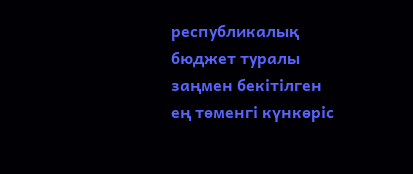республикалық бюджет туралы заңмен бекітілген ең төменгі күнкөріс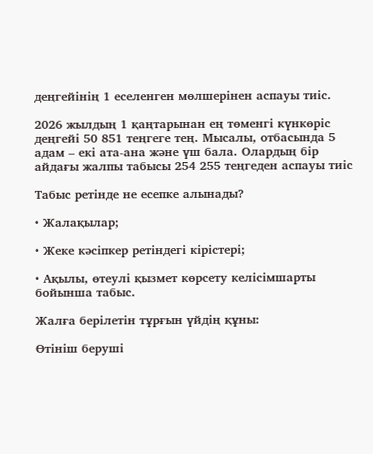деңгейінің 1 еселенген мөлшерінен аспауы тиіс.

2026 жылдың 1 қаңтарынан ең төменгі күнкөріс деңгейі 50 851 теңгеге тең. Мысалы, отбасында 5 адам – екі ата-ана және үш бала. Олардың бір айдағы жалпы табысы 254 255 теңгеден аспауы тиіс

Табыс ретінде не есепке алынады?

• Жалақылар;

• Жеке кәсіпкер ретіндегі кірістері;

• Ақылы, өтеулі қызмет көрсету келісімшарты бойынша табыс.

Жалға берілетін тұрғын үйдің құны:

Өтініш беруші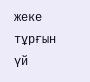жеке тұрғын үй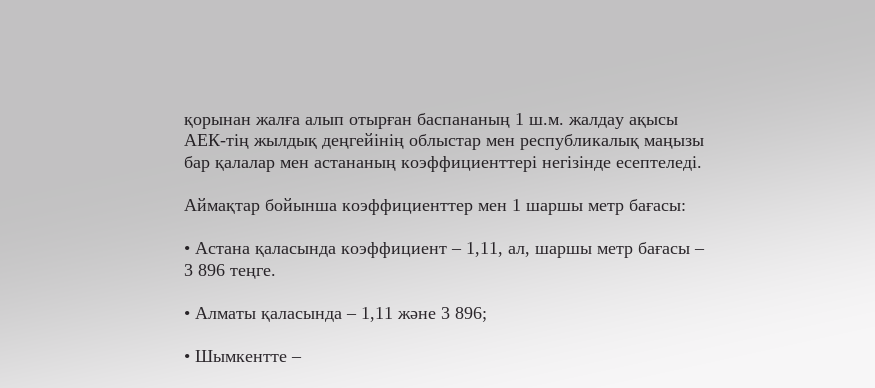қорынан жалға алып отырған баспананың 1 ш.м. жалдау ақысы АЕК-тің жылдық деңгейінің облыстар мен республикалық маңызы бар қалалар мен астананың коэффициенттері негізінде есептеледі.

Аймақтар бойынша коэффициенттер мен 1 шаршы метр бағасы:

• Астана қаласында коэффициент – 1,11, ал, шаршы метр бағасы – 3 896 теңге.

• Алматы қаласында – 1,11 және 3 896;

• Шымкентте –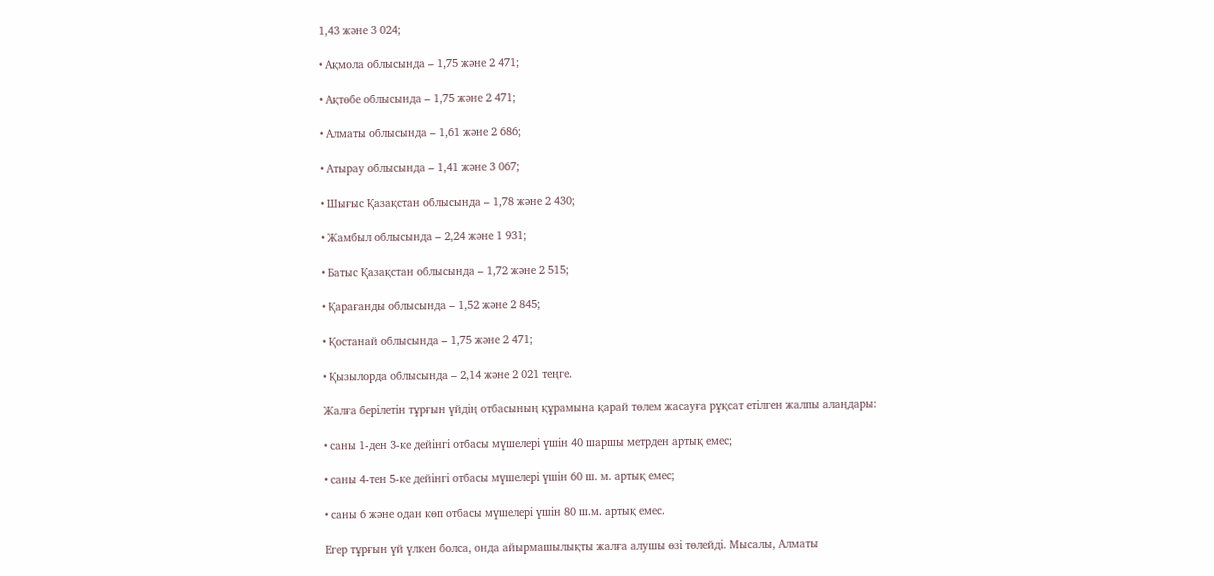1,43 және 3 024;

• Ақмола облысында – 1,75 және 2 471;

• Ақтөбе облысында – 1,75 және 2 471;

• Алматы облысында – 1,61 және 2 686;

• Атырау облысында – 1,41 және 3 067;

• Шығыс Қазақстан облысында – 1,78 және 2 430;

• Жамбыл облысында – 2,24 және 1 931;

• Батыс Қазақстан облысында – 1,72 және 2 515;

• Қарағанды облысында – 1,52 және 2 845;

• Қостанай облысында – 1,75 және 2 471;

• Қызылорда облысында – 2,14 және 2 021 теңге.

Жалға берілетін тұрғын үйдің отбасының құрамына қарай төлем жасауға рұқсат етілген жалпы алаңдары:

• саны 1-ден 3-ке дейінгі отбасы мүшелері үшін 40 шаршы метрден артық емес;

• саны 4-тен 5-ке дейінгі отбасы мүшелері үшін 60 ш. м. артық емес;

• саны 6 және одан көп отбасы мүшелері үшін 80 ш.м. артық емес.

Егер тұрғын үй үлкен болса, онда айырмашылықты жалға алушы өзі төлейді. Мысалы, Алматы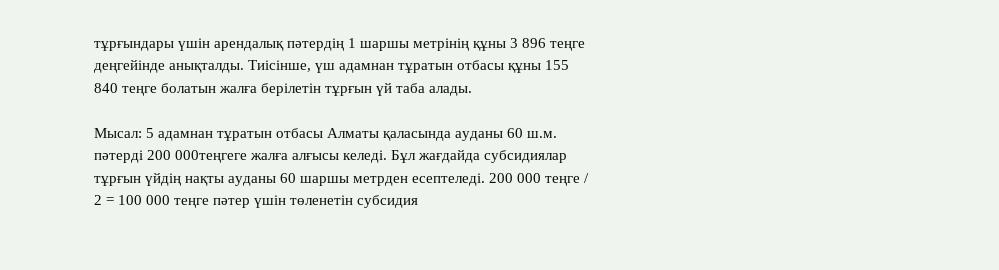тұрғындары үшін арендалық пәтердің 1 шаршы метрінің құны 3 896 теңге деңгейінде анықталды. Тиісінше, үш адамнан тұратын отбасы құны 155 840 теңге болатын жалға берілетін тұрғын үй таба алады.

Мысал: 5 адамнан тұратын отбасы Алматы қаласында ауданы 60 ш.м. пәтерді 200 000теңгеге жалға алғысы келеді. Бұл жағдайда субсидиялар тұрғын үйдің нақты ауданы 60 шаршы метрден есептеледі. 200 000 теңге / 2 = 100 000 теңге пәтер үшін төленетін субсидия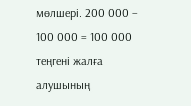мөлшері. 200 000 – 100 000 = 100 000 теңгені жалға алушының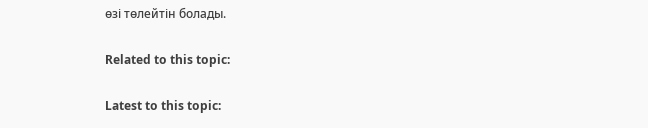өзі төлейтін болады.

Related to this topic:

Latest to this topic: